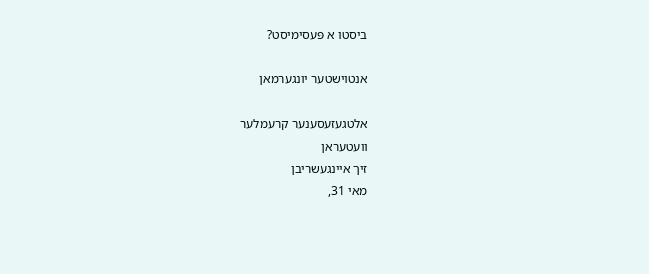ביסטו א פּעסימיסט?

אנטוישטער יונגערמאן

אלטגעזעסענער קרעמלער
וועטעראן
זיך איינגעשריבן
מאי 31,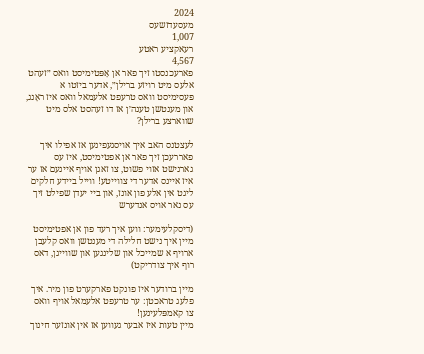2024
מעסעדזשעס
1,007
רעאקציע ראטע
4,567
פארעכנסטו זיך פאר אן אָפּטימיסט וואס ״זעהט אלעס מיט רויזע ברילן״, אדער ביזטו א פּעסימיסט וואס טרעפט אלעמאל וואס איז ראָנג, און מענטשן טענה׳ן אז דו זעהסט אלס מיט שווארצע ברילן?

לעצטנס האב איך אויסגעפינען אז אפילו איך פאררעכן זיך פאר אן אפטימיסט, איז עס גארנישט אזוי פשוט, צו זאגן אויף איינעם אז ער איז איינס אדער די צווייטע! ווייל ביידע חלקים ליגט אין אלע פון אונז, און ביי יעדן שפילט זיך עס נאר אויס אנדערש

(דיסקלעימער: ווען איך רעד פון אן אפטימיסט מיין איך נישט חלילה די מענטשן וואס קלעבן ארויף א שמייכל און שלינגען און שווייגן, דאס רוף איך צודריקט)

מיין ברודער איז פונקט פארקערט פון מיר. איך פלעג טראכטן: ער טרעפט אלעמאל אויף וואס צו קאמפּלעינען!
מיין טעות איז אבער געווען אז אין אונזער חינוך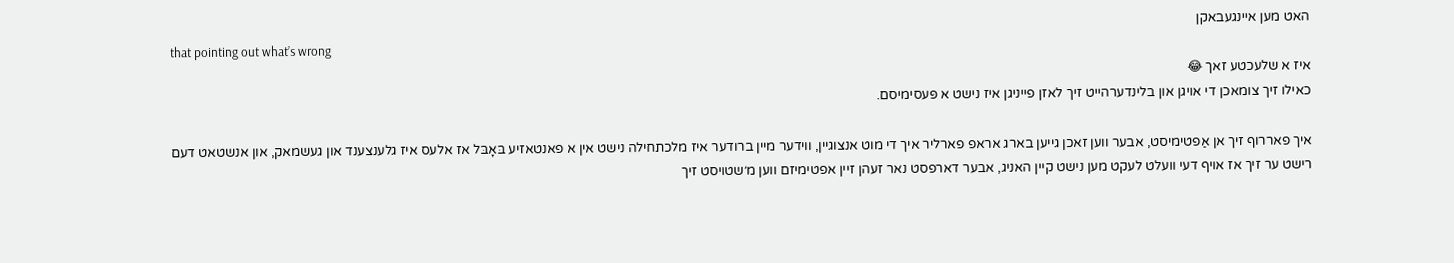האט מען איינגעבאקן
that pointing out what’s wrong
איז א שלעכטע זאך 😂
כאילו זיך צומאכן די אויגן און בלינדערהייט זיך לאזן פייניגן איז נישט א פּעסימיסם.

איך פאררוף זיך אן אַפטימיסט, אבער ווען זאכן גייען בארג אראפ פארליר איך די מוט אנצוגיין, ווידער מיין ברודער איז מלכתחילה נישט אין א פאנטאזיע בּאָבּל אז אלעס איז גלענצענד און געשמאק, און אנשטאט דעם רישט ער זיך אז אויף דעי וועלט לעקט מען נישט קיין האניג, אבער דארפסט נאר זעהן זיין אפטימיזם ווען מ׳שטויסט זיך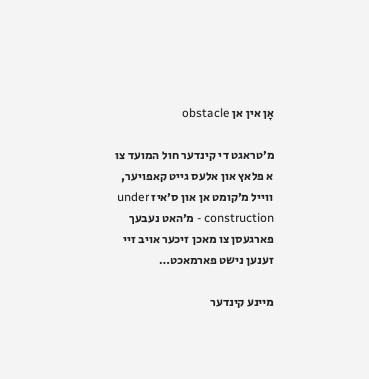אָן אין אן obstacle

מ׳טראגט די קינדער חול המועד צו א פלאץ און אלעס גייט קאפויער, ווייל מ׳קומט אן און ס׳איז under construction - מ׳האט נעבעך פארגעסן צו מאכן זיכער אויב זיי זענען נישט פארמאכט…

מיינע קינדער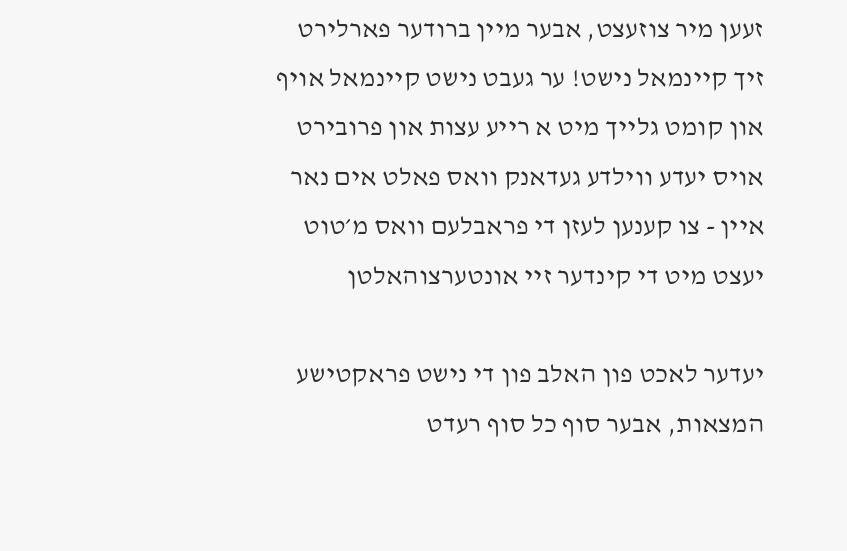זעען מיר צוזעצט, אבער מיין ברודער פארלירט זיך קיינמאל נישט! ער געבט נישט קיינמאל אויף און קומט גלייך מיט א רייע עצות און פרובירט אויס יעדע ווילדע געדאנק וואס פאלט אים נאר איין - צו קענען לעזן די פראבלעם וואס מ׳טוט יעצט מיט די קינדער זיי אונטערצוהאלטן

יעדער לאכט פון האלב פון די נישט פראקטישע המצאות, אבער סוף כל סוף רעדט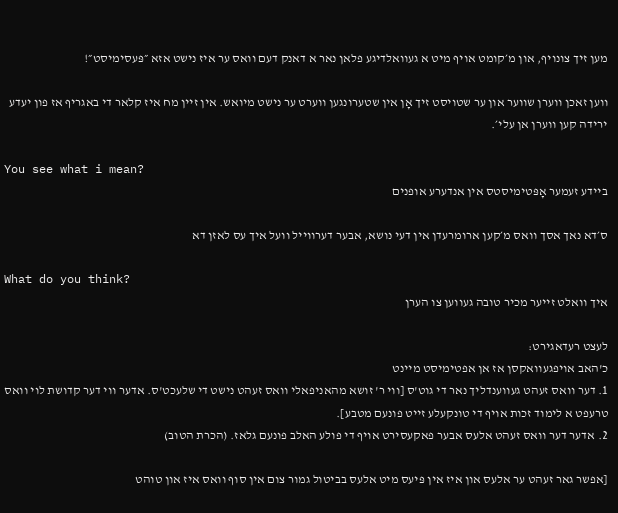מען זיך צונויף, און מ׳קומט אויף מיט א געוואלדיגע פלאן נאר א דאנק דעם וואס ער איז נישט אזא ״פּעסימיסט״!

ווען זאכן ווערן שווער און ער שטויסט זיך אָן אין שטערונגען ווערט ער נישט מיואש. אין זיין מח איז קלאר די באגריף אז פון יעדע ירידה קען ווערן אן עלי׳.

You see what i mean?
ביידע זעמער אָפּטימיסטס אין אנדערע אופנים

ס׳דא נאך אסך וואס מ׳קען ארומרעדן אין דעי נושא, אבער דערווייל וועל איך עס לאזן דא

What do you think?
איך וואלט זייער מכיר טובה געווען צו הערן

לעצט רעדאגירט:
כ'האב אויפגעוואקסן אז אן אפטימיסט מיינט
1. דער וואס זעהט געווענדליך נאר די גוט'ס [ווי ר' זושא מהאניפאלי וואס זעהט נישט די שלעכט'ס. אדער ווי דער קדושת לוי וואס טרעפט א לימוד זכות אויף די טונקעלע זייט פונעם מטבע].
2. אדער דער וואס זעהט אלעס אבער פאקעסירט אויף די פולע האלב פונעם גלאז. (הכרת הטוב)

[אפשר גאר זעהט ער אלעס און איז אין פּיעס מיט אלעס בביטול גמור צום אין סוף וואס איז און טוהט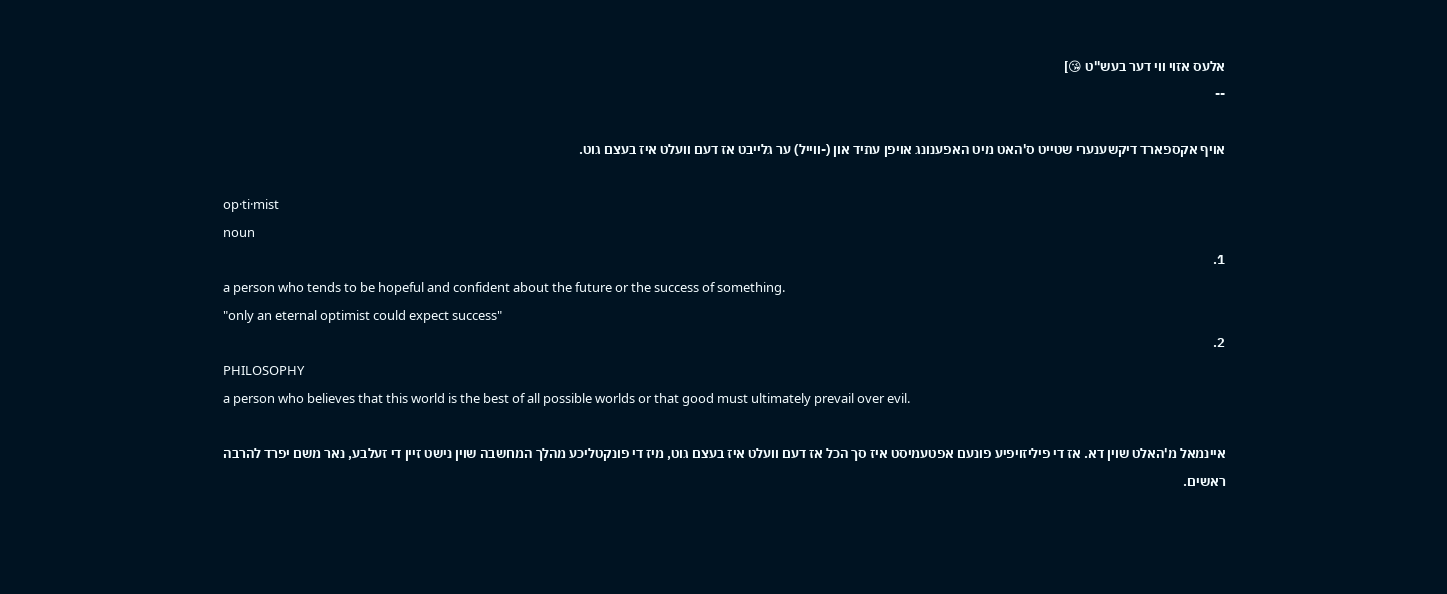אלעס אזוי ווי דער בעש"ט 😘]
--

אויף אקספארד דיקשענערי שטייט ס'האט מיט האפענונג אויפן עתיד און (-ווייל) ער גלייבט אז דעם וועלט איז בעצם גוט.

op·ti·mist
noun
1.
a person who tends to be hopeful and confident about the future or the success of something.
"only an eternal optimist could expect success"
2.
PHILOSOPHY
a person who believes that this world is the best of all possible worlds or that good must ultimately prevail over evil.

איינמאל מ'האלט שוין דא. אז די פיליזויפיע פונעם אפטעמיסט איז סך הכל אז דעם וועלט איז בעצם גוט, מיז די פונקטליכע מהלך המחשבה שוין נישט זיין די זעלבע, נאר משם יפרד להרבה ראשים.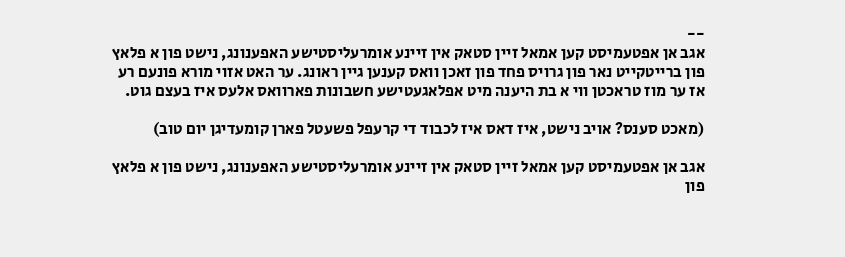--
אגב אן אפטעמיסט קען אמאל זיין סטאק אין זיינע אומרעליסטישע האפענונג, נישט פון א פלאץ פון ברייטקייט נאר פון גרויס פחד פון זאכן וואס קענען גיין ראונג. ער האט אזוי מורא פונעם רע אז ער מוז טראכטן ווי א בת היענה מיט אפלאגעטישע חשבונות פארוואס אלעס איז בעצם גוט.

(מאכט סענס? אויב נישט, איז דאס איז לכבוד די קרעפל פשעטל פארן קומעדיגן יום טוב)

אגב אן אפטעמיסט קען אמאל זיין סטאק אין זיינע אומרעליסטישע האפענונג, נישט פון א פלאץ פון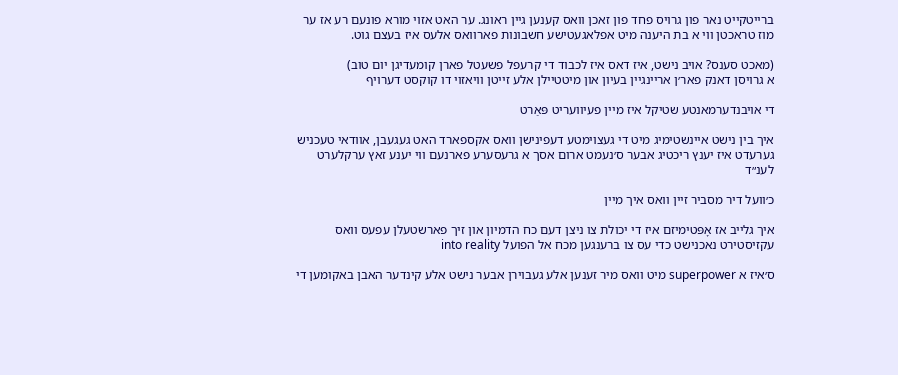ברייטקייט נאר פון גרויס פחד פון זאכן וואס קענען גיין ראונג. ער האט אזוי מורא פונעם רע אז ער מוז טראכטן ווי א בת היענה מיט אפלאגעטישע חשבונות פארוואס אלעס איז בעצם גוט.

(מאכט סענס? אויב נישט, איז דאס איז לכבוד די קרעפל פשעטל פארן קומעדיגן יום טוב)
א גרויסן דאנק פאר׳ן אריינגיין בעיון און מיטטיילן אלע זייטן וויאזוי דו קוקסט דערויף

די אויבנדערמאנטע שטיקל איז מיין פעיוועריט פּאַרט

איך בין נישט איינשטימיג מיט די געצוימטע דעפינישן וואס אקספארד האט געגעבן, אוודאי טעכניש גערעדט איז יענץ ריכטיג אבער ס׳נעמט ארום אסך א גרעסערע פארנעם ווי יענע זאץ ערקלערט לענ״ד

כ׳וועל דיר מסביר זיין וואס איך מיין

איך גלייב אז אָפּטימיזם איז די יכולת צו ניצן דעם כח הדמיון און זיך פארשטעלן עפעס וואס עקזיסטירט נאכנישט כדי עס צו ברענגען מכח אל הפועל into reality

ס׳איז א superpower מיט וואס מיר זענען אלע געבוירן אבער נישט אלע קינדער האבן באקומען די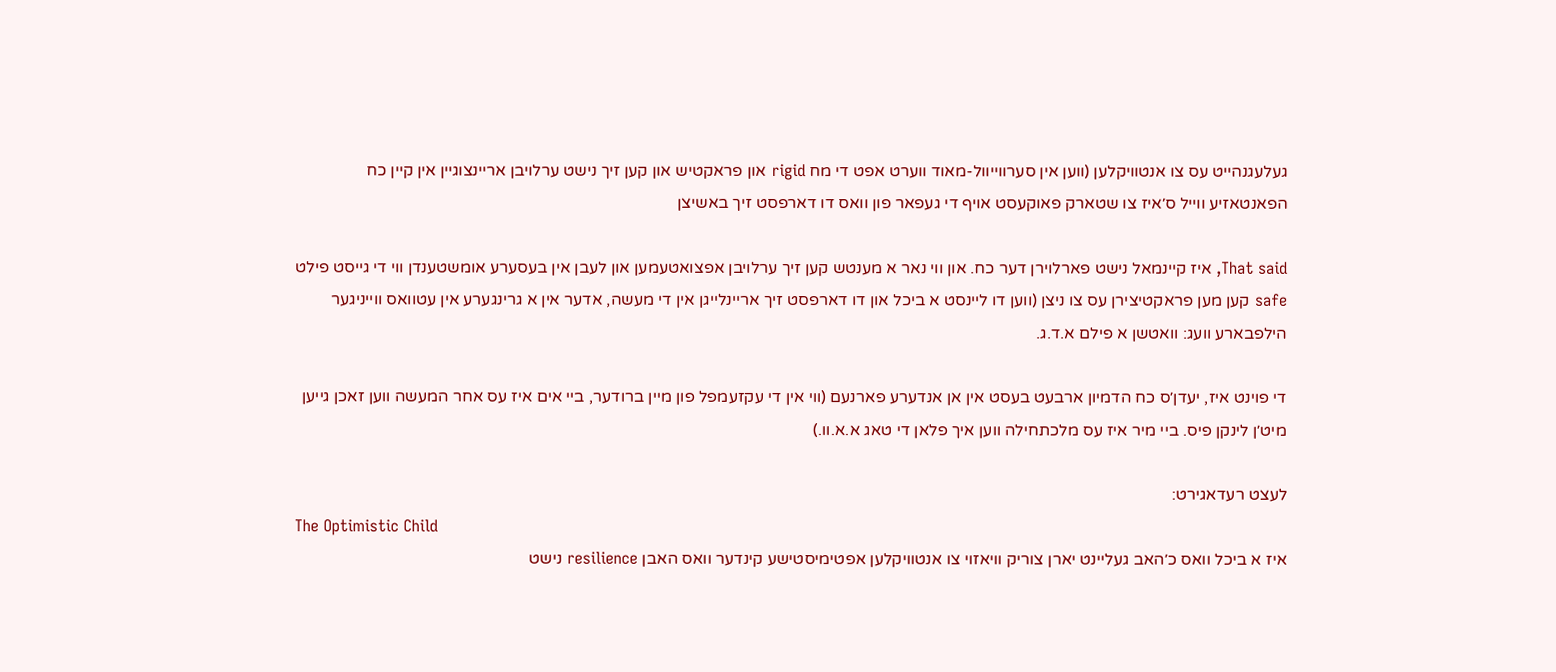געלעגנהייט עס צו אנטוויקלען (ווען אין סערווייוול-מאוד ווערט אפט די מח rigid און פראקטיש און קען זיך נישט ערלויבן אריינצוגיין אין קיין כח הפאנטאזיע ווייל ס׳איז צו שטארק פאוקעסט אויף די געפאר פון וואס דו דארפסט זיך באשיצן

That said, איז קיינמאל נישט פארלוירן דער כח. און ווי נאר א מענטש קען זיך ערלויבן אפצואטעמען און לעבן אין בעסערע אומשטענדן ווי די גייסט פילט safe קען מען פראקטיצירן עס צו ניצן (ווען דו ליינסט א ביכל און דו דארפסט זיך אריינלייגן אין די מעשה, אדער אין א גרינגערע אין עטוואס ווייניגער הילפבארע וועג: וואטשן א פילם א.ד.ג.

די פוינט איז, יעדן׳ס כח הדמיון ארבעט בעסט אין אן אנדערע פארנעם (ווי אין די עקזעמפל פון מיין ברודער, ביי אים איז עס אחר המעשה ווען זאכן גייען מיט׳ן לינקן פיס. ביי מיר איז עס מלכתחילה ווען איך פלאן די טאג א.א.וו.)

לעצט רעדאגירט:
The Optimistic Child
איז א ביכל וואס כ׳האב געליינט יארן צוריק וויאזוי צו אנטוויקלען אפטימיסטישע קינדער וואס האבן resilience נישט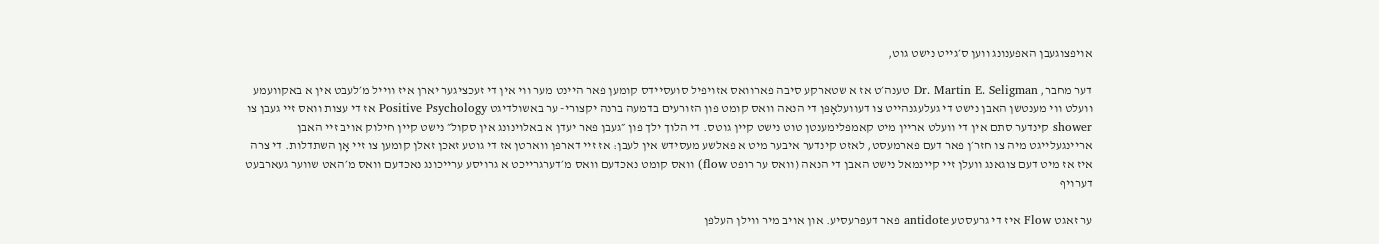אויפצוגעבן האפענונג ווען ס׳גייט נישט גוט,

דער מחבר, Dr. Martin E. Seligman טענה׳ט אז א שטארקע סיבה פארוואס אזויפיל סועסיידס קומען פאר היינט מער ווי אין די זעכציגער יארן איז ווייל מ׳לעבט אין א באקוועמע וועלט ווי מענטשן האבן נישט די געלעגנהייט צו דעוועלאָפּן די הנאה וואס קומט פון הזורעים בדמעה ברנה יקצורי- ער באשולדיגט Positive Psychology אז די עצות וואס זיי געבן צו shower קינדער סתם אין די וועלט אריין מיט קאמפלימענטן טוט נישט קיין גוטס. די הלוך ילך פון ״געבן פאר יעדן א באלוינונג אין סקול״ נישט קיין חילוק אויב זיי האבן אריינגעלייגט מיה צו חזר׳ן פאר דעם פארמעסט, לאזט קינדער איבער מיט א פאלשע מעסידש אין לעבן: אז זיי דארפן ווארטן אז די גוטע זאכן זאלן קומען צו זיי אָן השתדלות. די צרה איז אז מיט דעם צוגאנג וועלן זיי קיינמאל נישט האבן די הנאה (וואס ער רופט flow) וואס קומט נאכדעם וואס מ׳דערגרייכט א גרויסע ערייכונג נאכדעם וואס מ׳האט שווער געארבעט דערויף

ער זאגט Flow איז די גרעסטע antidote פאר דעפרעסיע. און אויב מיר ווילן העלפן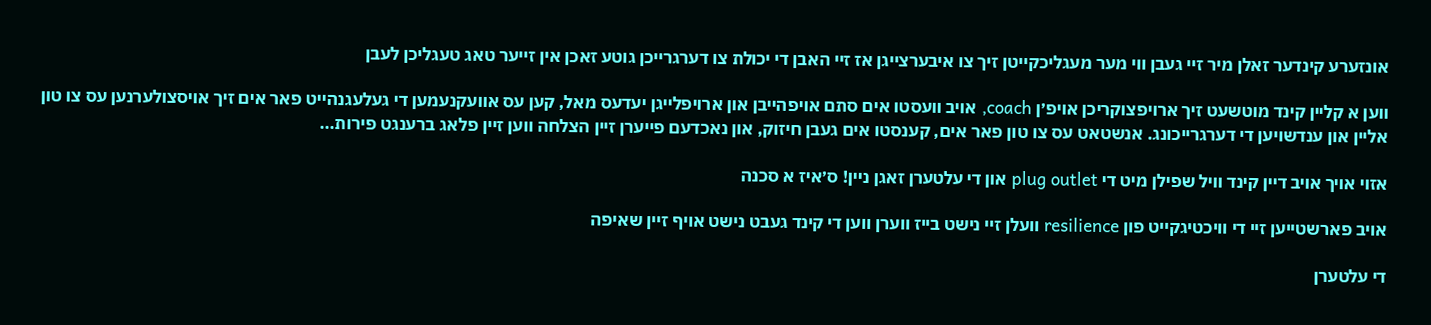אונזערע קינדער זאלן מיר זיי געבן ווי מער מעגליכקייטן זיך צו איבערצייגן אז זיי האבן די יכולת צו דערגרייכן גוטע זאכן אין זייער טאג טעגליכן לעבן

ווען א קליין קינד מוטשעט זיך ארויפצוקריכן אויפ׳ן coach, אויב וועסטו אים סתם אויפהייבן און ארויפלייגן יעדעס מאל, קען עס אוועקנעמען די געלעגנהייט פאר אים זיך אויסצולערנען עס צו טון אליין און ענדשויען די דערגרייכונג. אנשטאט עס צו טון פאר אים, קענסטו אים געבן חיזוק, און נאכדעם פייערן זיין הצלחה ווען זיין פלאג ברענגט פירות…

אזוי אויך אויב דיין קינד וויל שפילן מיט די plug outlet און די עלטערן זאגן ניין! ס׳איז א סכנה

אויב פארשטייען זיי די וויכטיגקייט פון resilience וועלן זיי נישט בייז ווערן ווען די קינד געבט נישט אויף זיין שאיפה

די עלטערן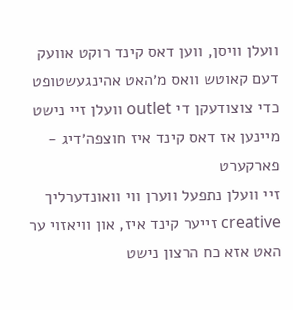וועלן וויסן, ווען דאס קינד רוקט אוועק דעם קאוטש וואס מ׳האט אהינגעשטופט כדי צוצודעקן די outlet וועלן זיי נישט מיינען אז דאס קינד איז חוצפה׳דיג - פארקערט
זיי וועלן נתפעל ווערן ווי וואונדערליך creative זייער קינד איז, און וויאזוי ער האט אזא כח הרצון נישט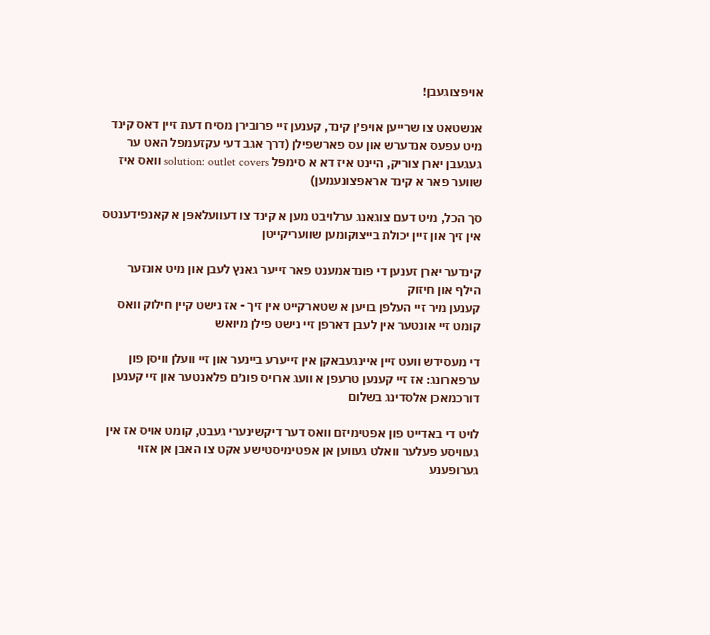אויפצוגעבן!

אנשטאט צו שרייען אויפ׳ן קינד, קענען זיי פרובירן מסיח דעת זיין דאס קינד מיט עפעס אנדערש און עס פארשפילן (דרך אגב דעי עקזעמפל האט ער געגעבן יארן צוריק, היינט איז דא א סימפּל solution: outlet covers וואס איז שווער פאר א קינד אראפצונעמען)

סך הכל, מיט דעם צוגאנג ערלויבט מען א קינד צו דעוועלאפּן א קאנפידענטס אין זיך און זיין יכולת בייצוקומען שוועריקייטן

קינדער יארן זענען די פונדאמענט פאר זייער גאנץ לעבן און מיט אונזער הילף און חיזוק
קענען מיר זיי העלפן בויען א שטארקייט אין זיך - אז נישט קיין חילוק וואס קומט זיי אונטער אין לעבן דארפן זיי נישט פילן מיואש

די מעסידש וועט זיין איינגעבאקן אין זייערע ביינער און זיי וועלן וויסן פון ערפארונג: אז זיי קענען טרעפן א וועג ארויס פונ׳ם פלאנטער און זיי קענען דורכמאכן אלסדינג בשלום

לויט די באדייט פון אפטימיזם וואס דער דיקשינערי געבט, קומט אויס אז אין געוויסע פעלער וואלט געווען אן אפטימיסטישע אקט צו האבן אן אזוי גערופענע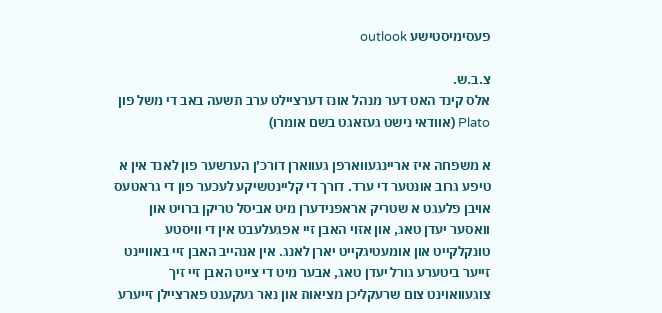פעסימיסטישע outlook

צ.ב.ש.
אלס קינד האט דער מנהל אונז דערציילט ערב תשעה באב די משל פון Plato (אוודאי נישט געזאגט בשם אומרו)

א משפחה איז אריינגעווארפן געווארן דורכ׳ן הערשער פון לאנד אין א טיפע גרוב אונטער די ערד. דורך די קליינטשיקע לעכער פון די גראטעס אויבן פלעגט א שטריק אראפנידערן מיט אביסל טריקן ברויט און וואסער יעדן טאג, און אזוי האבן זיי אפגעלעבט אין די וויסטע טונקלקייט און אומעטיגקייט יארן לאנג. אין אנהייב האבן זיי באוויינט זייער ביטערע גורל יעדן טאג, אבער מיט די צייט האבן זיי זיך צוגעוואוינט צום שרעקליכן מציאות און נאר געקענט פארציילן זייערע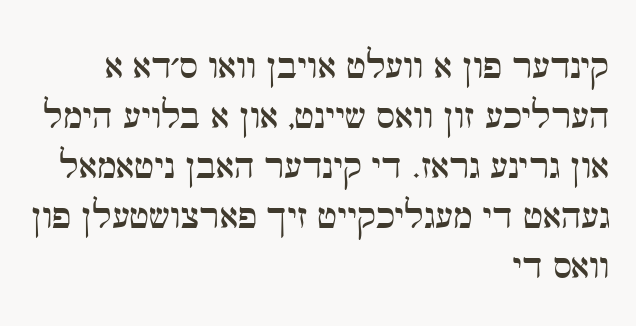קינדער פון א וועלט אויבן וואו ס׳דא א הערליכע זון וואס שיינט, און א בלויע הימל און גרינע גראז. די קינדער האבן ניטאמאל געהאט די מעגליכקייט זיך פארצושטעלן פון וואס די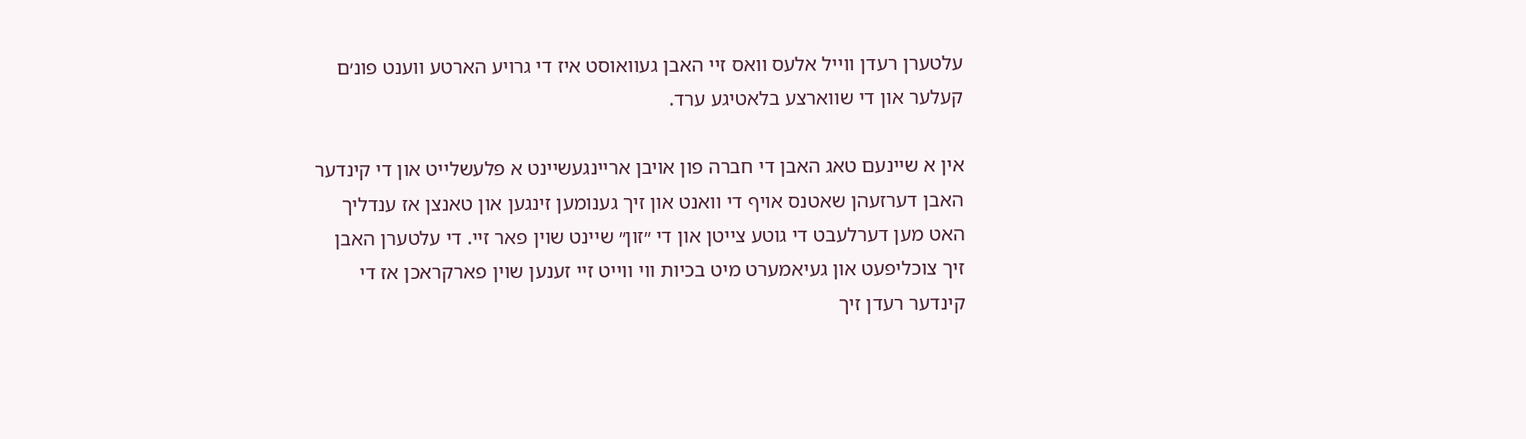עלטערן רעדן ווייל אלעס וואס זיי האבן געוואוסט איז די גרויע הארטע ווענט פונ׳ם קעלער און די שווארצע בלאטיגע ערד.

אין א שיינעם טאג האבן די חברה פון אויבן אריינגעשיינט א פלעשלייט און די קינדער האבן דערזעהן שאטנס אויף די וואנט און זיך גענומען זינגען און טאנצן אז ענדליך האט מען דערלעבט די גוטע צייטן און די ״זון״ שיינט שוין פאר זיי. די עלטערן האבן זיך צוכליפעט און געיאמערט מיט בכיות ווי ווייט זיי זענען שוין פארקראכן אז די קינדער רעדן זיך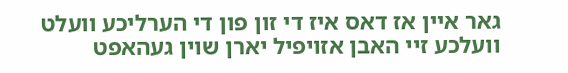גאר איין אז דאס איז די זון פון די הערליכע וועלט וועלכע זיי האבן אזויפיל יארן שוין געהאפט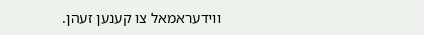ווידעראמאל צו קענען זעהן.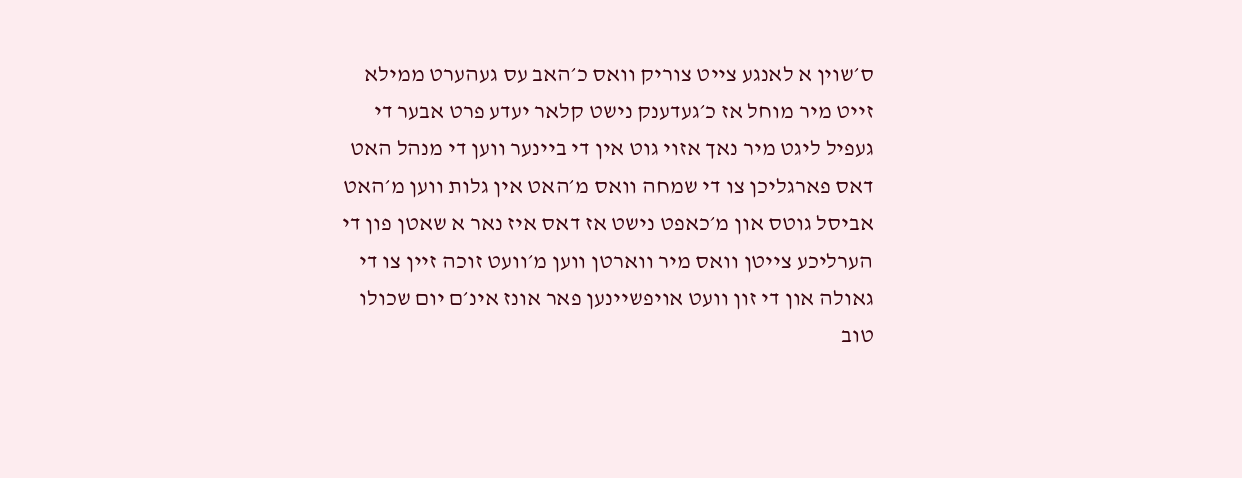ס׳שוין א לאנגע צייט צוריק וואס כ׳האב עס געהערט ממילא זייט מיר מוחל אז כ׳געדענק נישט קלאר יעדע פרט אבער די געפיל ליגט מיר נאך אזוי גוט אין די ביינער ווען די מנהל האט דאס פארגליכן צו די שמחה וואס מ׳האט אין גלות ווען מ׳האט אביסל גוטס און מ׳כאפט נישט אז דאס איז נאר א שאטן פון די הערליכע צייטן וואס מיר ווארטן ווען מ׳וועט זוכה זיין צו די גאולה און די זון וועט אויפשיינען פאר אונז אינ׳ם יום שכולו טוב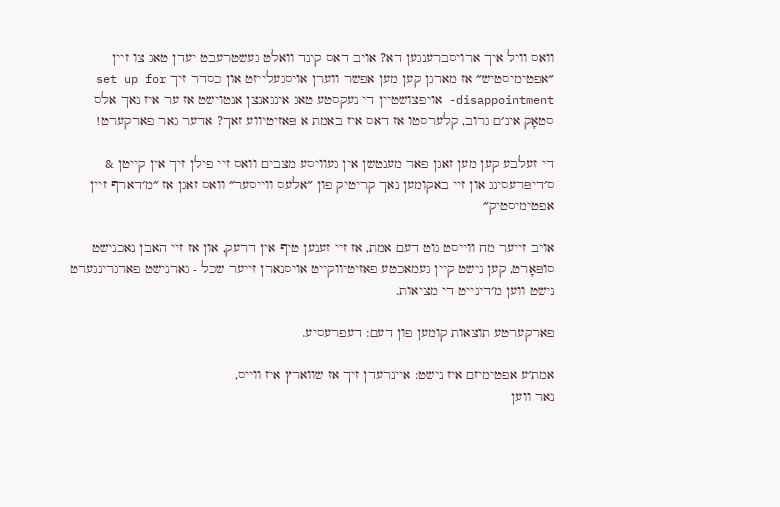וואס וויל איך ארויסברענגען דא? אויב דאס קינד וואלט געשטרעבט יעדן טאג צו זיין ״אפטימיסטיש״ אז מארגן קען מען אפשר ווערן אויסגעלייזט און כסדר זיך set up for disappointment- אויפצושטיין די נעקסטע טאג אינגאנצן אנטוישט אז ער איז נאך אלס סטאָק אינ׳ם גרוב, קלערסטו אז דאס איז באמת א פּאזיטיווע זאך? אדער גאר פארקערט!

די זעלבע קען מען זאגן פאר מענטשן אין געוויסע מצבים וואס זיי פילן זיך אין קייטן & ס׳דיפּרעסינג און זיי באקומען נאך קריטיק פון ״אלעס ווייסער״ וואס זאגן אז ״מ׳דארף זיין אפטימיסטיק״

אויב זייער מח ווייסט גוט דעם אמת, אז זיי זענען טיף אין דרעק, און אז זיי האבן נאכנישט סופּאָרט, קען נישט קיין געמאכטע פאזיטיווקייט אויסנארן זייער שכל - גארנישט פארגרינגערט נישט ווען מ׳דינייט די מציאות.

פארקערטע תוצאות קומען פון דעם: דעפרעסיע.

אמת׳ע אפטימיזם איז נישט: איינרעדן זיך אז שווארץ איז ווייס,
נאר ווען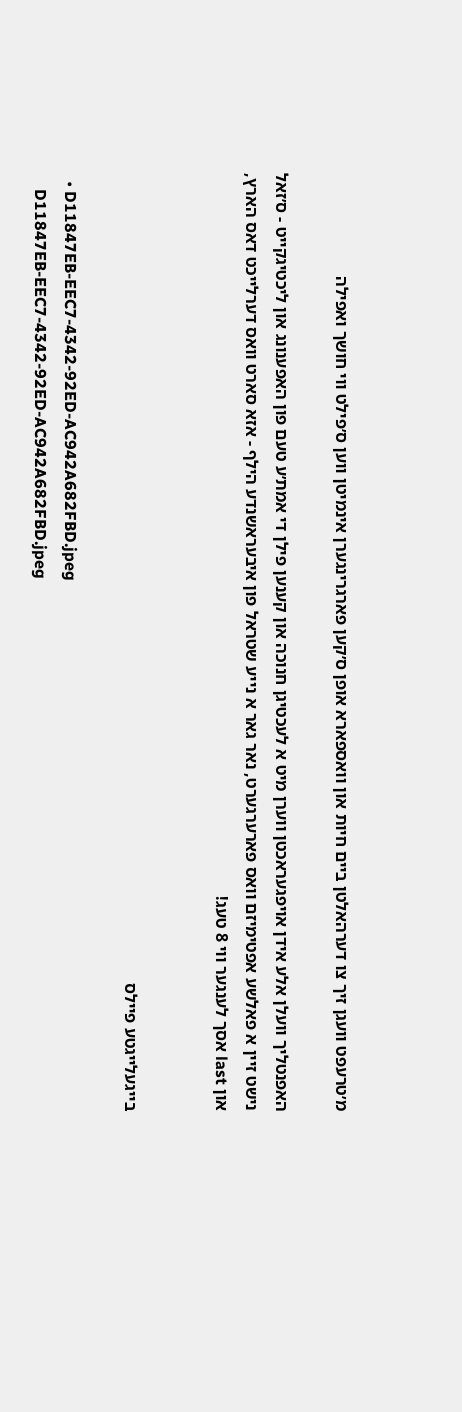מ׳טרעפט וועגן זיך צו דערהאלטן ביים חיות און וואספארא אופן ס׳קען פארגרינגערן אינמיטן ווען ס׳פילט ווי חושך ואפילה

האפנטליך וועלן אלע אידן אויפגעראכטן ווערן מיט א לעכטיגן חנוכה און קענען פילן די אמת׳ע טעם פון האפענונג און ליכטיגקייט - ס׳זאל נישט זיין א פאלשע אפטימיזם וואס פארערגערט, נאר גאר א נייע שטראל פון איבעראשנדע הילף - אזא סארט וואס דערלייכט דאס הארץ,
און last אסך לענגער ווי 8 טעג!


בייגעלייגטע פיילס

  • D11847EB-EEC7-4342-92ED-AC942A682FBD.jpeg
    D11847EB-EEC7-4342-92ED-AC942A682FBD.jpeg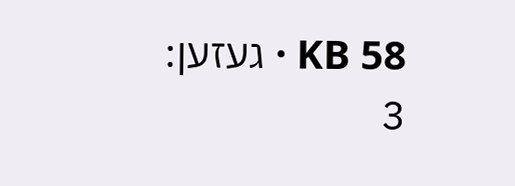58 KB · געזען: 3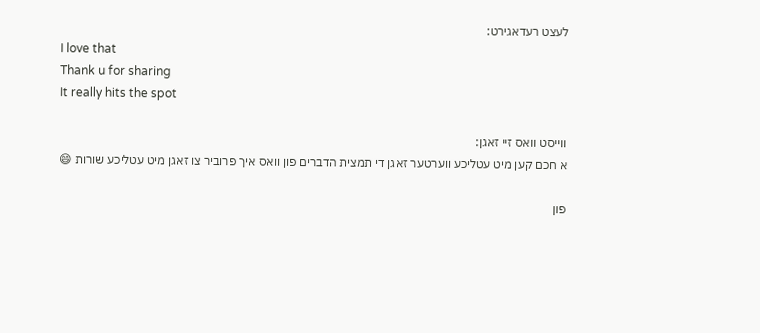לעצט רעדאגירט:
I love that
Thank u for sharing
It really hits the spot

ווייסט וואס זיי זאגן:
א חכם קען מיט עטליכע ווערטער זאגן די תמצית הדברים פון וואס איך פרוביר צו זאגן מיט עטליכע שורות 😄

פון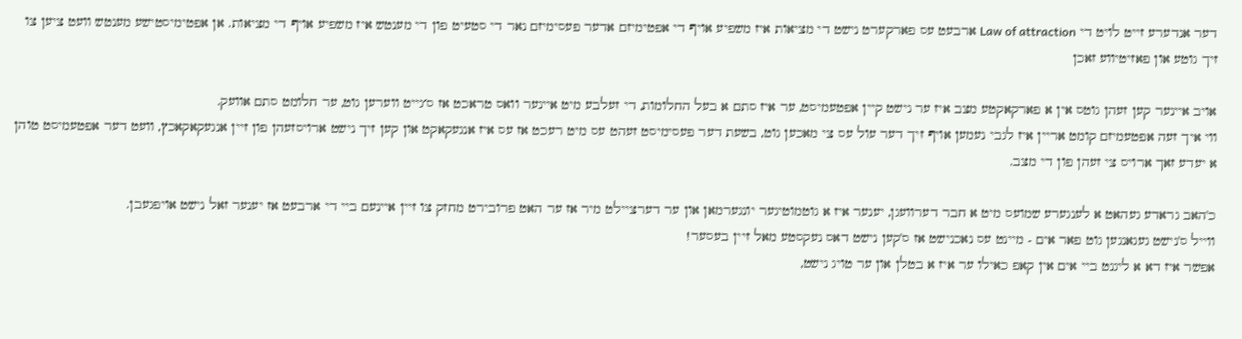דער אנדערע זייט לויט די Law of attraction ארבעט עס פארקערט נישט די מציאות איז משפיע אויף די אפטימיזם אדער פעסימיזם נאר די סטעיט פון די מענטש איז משפיע אויף די מציאות. אן אפטימיסטישע מענטש וועט ציען צו זיך גוטע און פאזיטיווע זאכן

אויב איינער קען זעהן גוטס אין א פארקאקטע מצב איז ער נישט קיין אפטעמיסט, ער איז סתם א בעל החלומות, די זעלבע מיט איינער וואס טראכט אז ס׳גייט ווערען גוט, ער חלומט סתם אוועק.
ווי איך זעה אפטעמיזם קומט אריין איז לגבי נעמען אויף זיך דער עול עס צי מאכען גוט, בשעת דער פעסימיסט זעהט עס מיט רעכט אז עס איז אנגעקאקט און קען זיך נישט ארויסזעהן פון זיין אנגעקאקאכץ, וועט דער אפטעמיסט טוהן א יעדע זאך ארויס צי זעהן פון די מצב.

כ'האב גראדע געהאט א לענגערע שמועס מיט א חבר דערוועגן, יענער איז א גוטמוטיגער יונגערמאן און ער דערציילט מיר אז ער האט פרובירט מחזק צו זיין איינעם ביי די ארבעט אז יענער זאל נישט אויפגעבן.
ווייל ס'נישט געגאנגען גוט פאר אים - מיינט עס נאכנישט אז ס'קען נישט דאס נעקסטע מאל זיין בעסער!
אפשר איז דא א ליגנט ביי אים אין קאפ כאילו ער איז א בטלן און ער טויג נישט,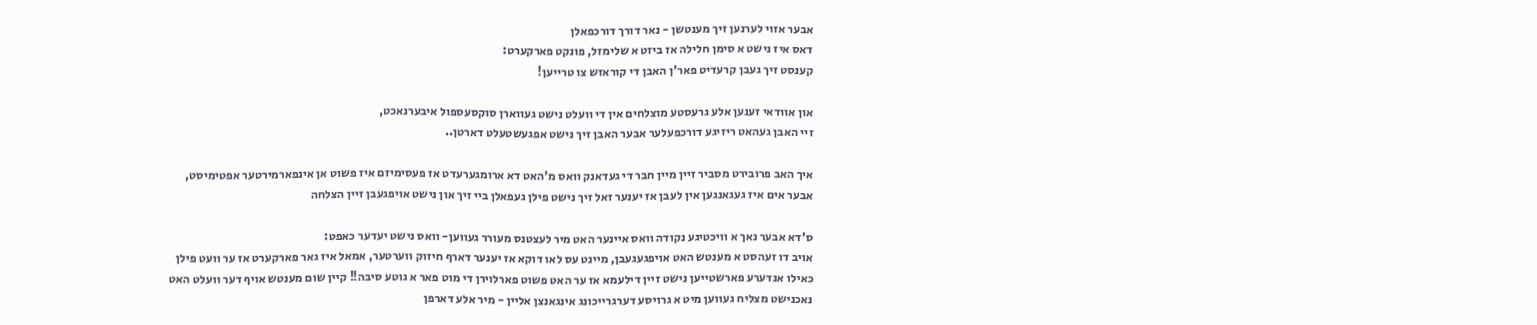אבער אזוי לערנען זיך מענטשן - נאר דורך דורכפאלן
דאס איז נישט א סימן חלילה אז ביזט א שלימזל, פונקט פארקערט:
קענסט זיך געבן קרעדיט פאר'ן האבן די קוראזש צו טרייען!

און אוודאי זענען אלע גרעסטע מוצלחים אין די וועלט נישט געווארן סוקסעספול איבערנאכט,
זיי האבן געהאט ריזיגע דורכפעלער אבער האבן זיך נישט אפגעשטעלט דארטן..

איך האב פרובירט מסביר זיין מיין חבר די געדאנק וואס מ'האט דא ארומגערעדט אז פעסימיזם איז פשוט אן אינפארמירטער אפטימיסט,
אבער אים איז געגאנגען אין לעבן אז יענער זאל זיך נישט פילן געפאלן ביי זיך און נישט אויפגעבן זיין הצלחה

ס'דא אבער נאך א וויכטיגע נקודה וואס איינער האט מיר לעצטנס מעורר געווען- וואס נישט יעדער כאפט:
אויב דו זעהסט א מענטש האט אויפגעגעבן, מיינט עס לאו דוקא אז יענער דארף חיזוק ווערטער, אמאל איז גאר פארקערט אז ער וועט פילן כאילו אנדערע פארשטייען נישט זיין דילעמא אז ער האט פשוט פארלוירן די מוט פאר א גוטע סיבה!! קיין שום מענטש אויף דער וועלט האט נאכנישט מצליח געווען מיט א גרויסע דערגרייכונג אינגאנצן אליין - מיר אלע דארפן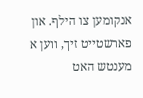אנקומען צו הילף. און פארשטייט זיך, ווען א מענטש האט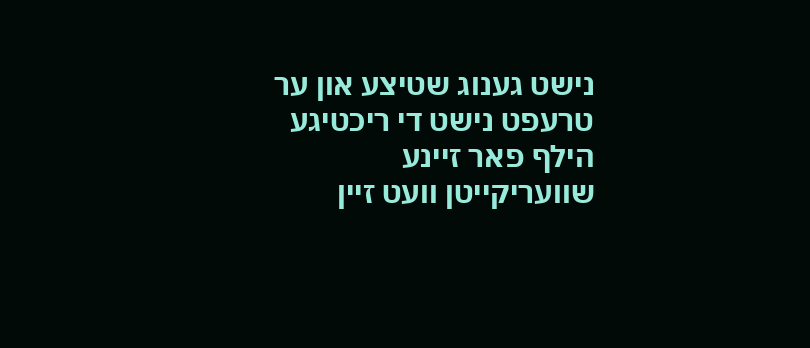נישט גענוג שטיצע און ער טרעפט נישט די ריכטיגע הילף פאר זיינע שוועריקייטן וועט זיין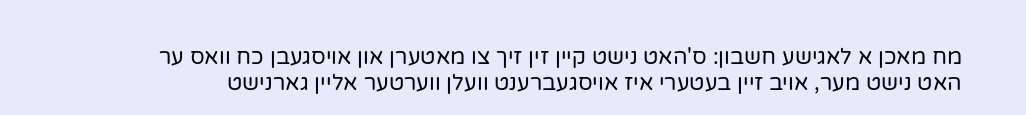מח מאכן א לאגישע חשבון: ס'האט נישט קיין זין זיך צו מאטערן און אויסגעבן כח וואס ער האט נישט מער, אויב זיין בעטערי איז אויסגעברענט וועלן ווערטער אליין גארנישט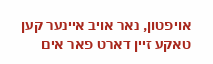אויפטון, נאר אויב איינער קען טאקע זיין דארט פאר אים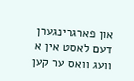און פארגרינגערן דעם לאסט אין א וועג וואס ער קען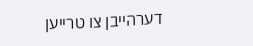דערהייבן צו טרייען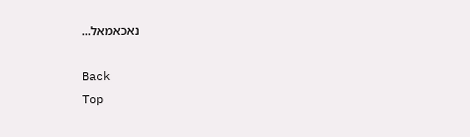נאכאמאל...

Back
Top